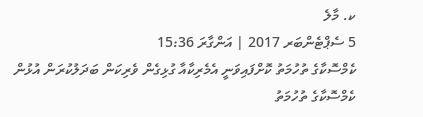ކ. މާލެ
5 ސެޕްޓެންބަރ 2017 | އަންގާރަ 15:36
ކެމްސޮކާގެ ތުހުމަތު ކޮށްފައިވަނީ އެމެރިކާއާ ގުޅިގެން ވެރިކަން ބަދަލުކުރަން އުޅުން
ކެމްސޮކާގެ ތުހުމަތު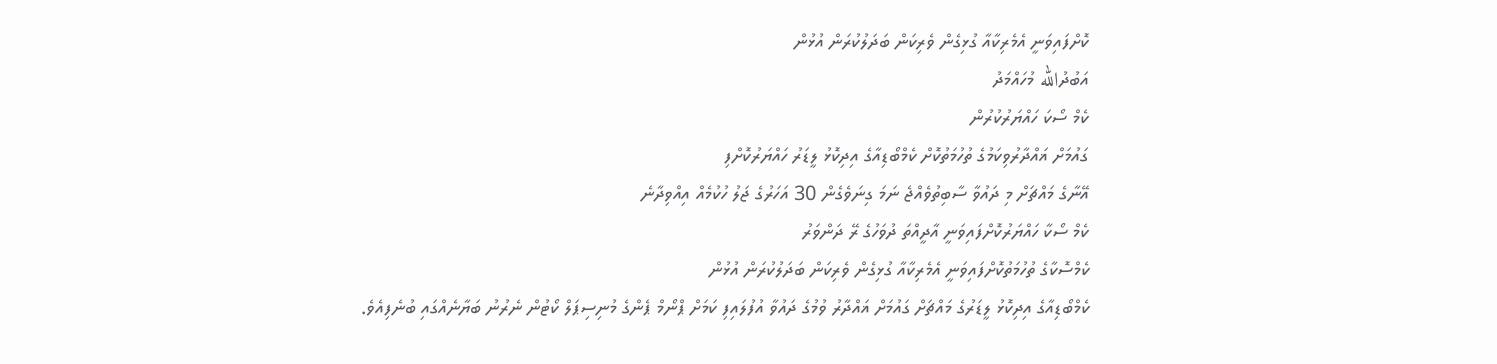ކޮށްފައިވަނީ އެމެރިކާއާ ގުޅިގެން ވެރިކަން ބަދަލުކުރަން އުޅުން
އަބުދުالله މުހައްމަދު
ކެމް ސޯކަ ހައްޔަރުކުރުން
ގައުމަށް ޣައްދާރުވިކަމުގެ ތުހުމަތުކޮށް ކެމްބޯޑިއާގެ އިދިކޮޅު ލީޑަރު ހައްޔަރުކޮށްފި
އޭނާގެ މައްޗަށް މި ދައުވާ ސާބިތުވެއްޖެ ނަމަ ގިނަވެގެން 30 އަހަރުގެ ޖަލު ހުކުމެއް އިއްވިދާނެ
ކެމް ސޯކާ ހައްޔަރުކޮށްފައިވަނީ އާދީއްތަ ދުވަހުގެ ރޭ ދަންވަރު
ކެމްސޮކާގެ ތުހުމަތުކޮށްފައިވަނީ އެމެރިކާއާ ގުޅިގެން ވެރިކަން ބަދަލުކުރަން އުޅުން
ކެމްބޯޑިއާގެ އިދިކޮޅު ލީޑަރުގެ މައްޗަށް ގައުމަށް ޣައްދާރު ވުމުގެ ދައުވާ އުފުލައިފި ކަމަށް ޕްނޯމް ޕެންގެ މުނިސިޕަލް ކޯޓުން ނެރުނު ބަޔާނެއްގައި ބުނެފިއެވެ.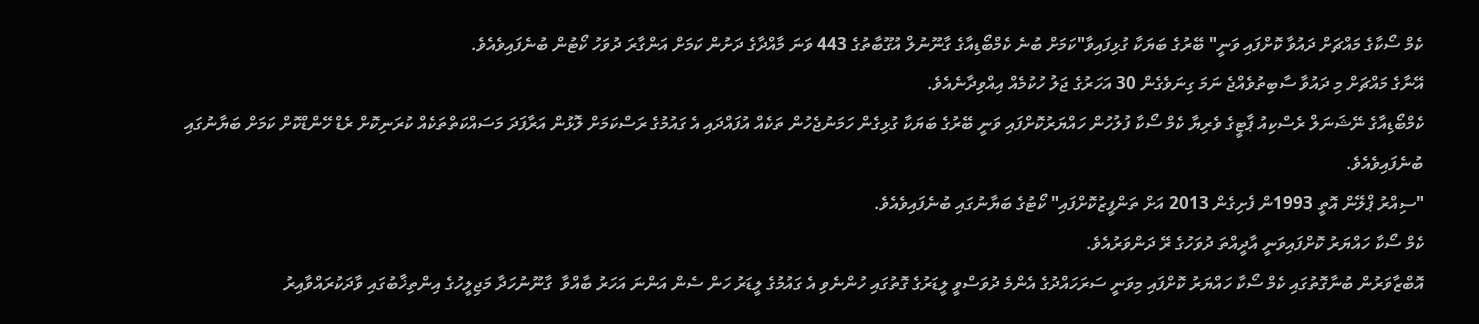ކެމް ސޯކާގެ މައްޗަށް ދައުވާ ކޮށްފައި ވަނީ" ބޭރުގެ ބަޔަކާ ގުޅިފައިވާ"ކަމަށް ބުނެ ކެމްބޯޑިއާގެ ގާނޫނުލް އުގޫބާތުގެ 443 ވަނަ މާއްދާގެ ދަށުން ކަމަށް އަންގާރަ ދުވަހު ކޯޓުން ބުނެފައިވެއެވެ.
އޭނާގެ މައްޗަށް މި ދައުވާ ސާބިތުވެއްޖެ ނަމަ ގިނަވެގެން 30 އަހަރުގެ ޖަލު ހުކުމެއް އިއްވިދާނެއެވެ.
ކެމްބޯޑިއާގެ ނޭޝަނަލް ރެސްކިއު ޕާޓީގެ ވެރިޔާ ކެމް ސޯކާ ފުލުހުން ހައްޔަރުކޮށްފައި ވަނީ ބޭރުގެ ބަޔަކާ ގުޅިގެން ހަމަނުޖެހުން ތަކެއް އުފައްދައި އެ ގައުމުގެ ރަސްކަމަށް ލޮޅުން އަރާފަދަ މަސައްކަތްތަކެއް ކުރަނިކޮށް ރެޑް ހޭންޑްކޮށް ކަމަށް ބަޔާނުގައި ބުނެފައިވެއެވެ.
"ސިއްރު ޕްލޭން އޮތީ 1993ން ފެށިގެން 2013 އަށް ތަންފީޒުކޮށްފައި" ކޯޓުގެ ބަޔާނުގައި ބުނެފައިވެއެވެ.
ކެމް ސޯކާ ހައްޔަރު ކޮށްފައިވަނީ އާދީއްތަ ދުވަހުގެ ރޭ ދަންވަރުއެވެ.
އޮބްޒާވަރުން ބުނާގޮތުގައި ކެމް ސޯކާ ހައްޔަރު ކޮށްފައި މިވަނީ ސަރަހައްދުގެ އެންމެ ދުވަސްވީ ލީޑަރުގެ ގޮތުގައި ހުންނެވި އެ ގައުމުގެ ލީޑަރު ހަން ސެން އަންނަ އަހަރު ބާއްވާ  ގާނޫނުހަދާ މަޖިލީހުގެ އިންތިޚާބުގައި ވާދަކުރައްވާއިރު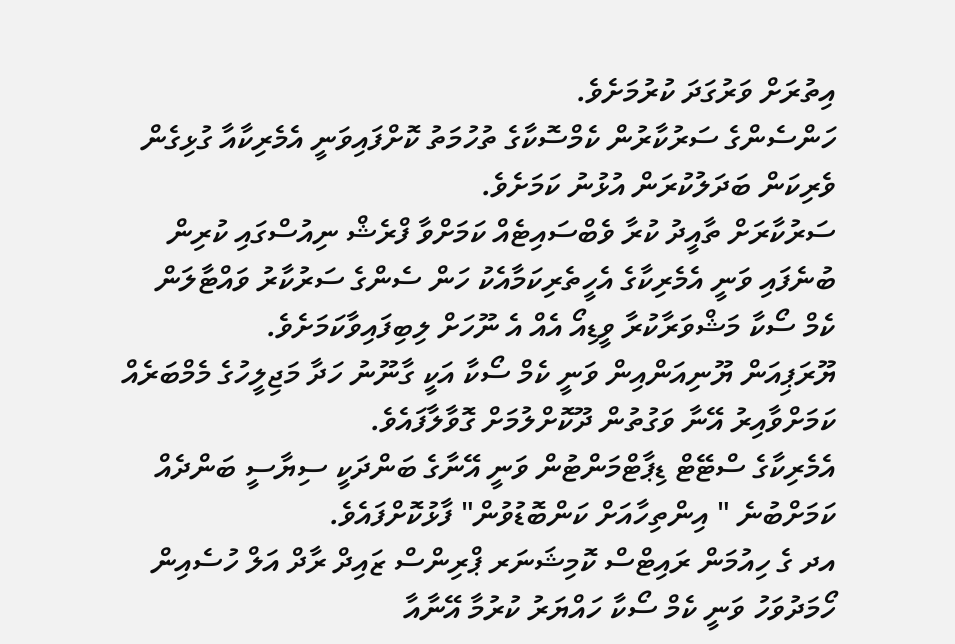އިތުރަށް ވަރުގަދަ ކުރުމަށެވެ.
ހަންސެންގެ ސަރުކާރުން ކެމްސޮކާގެ ތުހުމަތު ކޮށްފައިވަނީ އެމެރިކާއާ ގުޅިގެން ވެރިކަން ބަދަލުކުރަން އުޅުނު ކަމަށެވެ.
ސަރުކާރަށް ތާއީދު ކުރާ ވެބްސައިޓެއް ކަމަށްވާ ފްރެޝް ނިއުސްގައި ކުރިން ބުނެފައި ވަނީ އެމެރިކާގެ އެހީތެރިކަމާއެކު ހަން ސެންގެ ސަރުކާރު ވައްޓާލަން ކެމް ސޯކާ މަޝްވަރާކުރާ ވީޑިއޯ އެއް އެ ނޫހަށް ލިބިފައިވާކަމަށެވެ.
ޔޫރަޕިއަން ޔޫނިއަންއިން ވަނީ ކެމް ސޯކާ އަކީ ގާނޫނު ހަދާ މަޖިލީހުގެ މެމްބަރެއް ކަމަށްވާއިރު އޭނާ ވަގުތުން ދޫކޮށްލުމަށް ގޮވާލާފައެވެ.
އެމެރިކާގެ ސްޓޭޓް ޑިޕާޓްމަންޓުން ވަނީ އޭނާގެ ބަންދަކީ ސިޔާސީ ބަންދެއް ކަމަށްބުނެ " އިންތިހާއަށް ކަންބޮޑުވުން" ފާޅުކޮށްފައެވެ.
އދ ގެ ހިއުމަން ރައިޓްސް ކޮމިޝަނަރ ޕްރިންސް ޒައިދް ރާދް އަލް ހުސެއިން ހޯމަދުވަހު ވަނީ ކެމް ސޯކާ ހައްޔަރު ކުރުމާ އޭނާއާ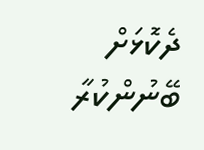ދެކޮޅަށް ބޭނުންކުރާ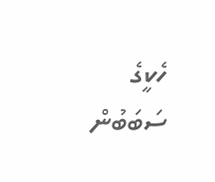ހެކީގެ ސަބަބުން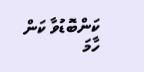ކަންބޮޑުވާ ކަން ހާމަ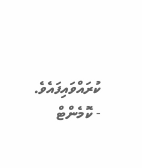ކުރައްވައިފައެވެ.
- ކޮމެންޓް